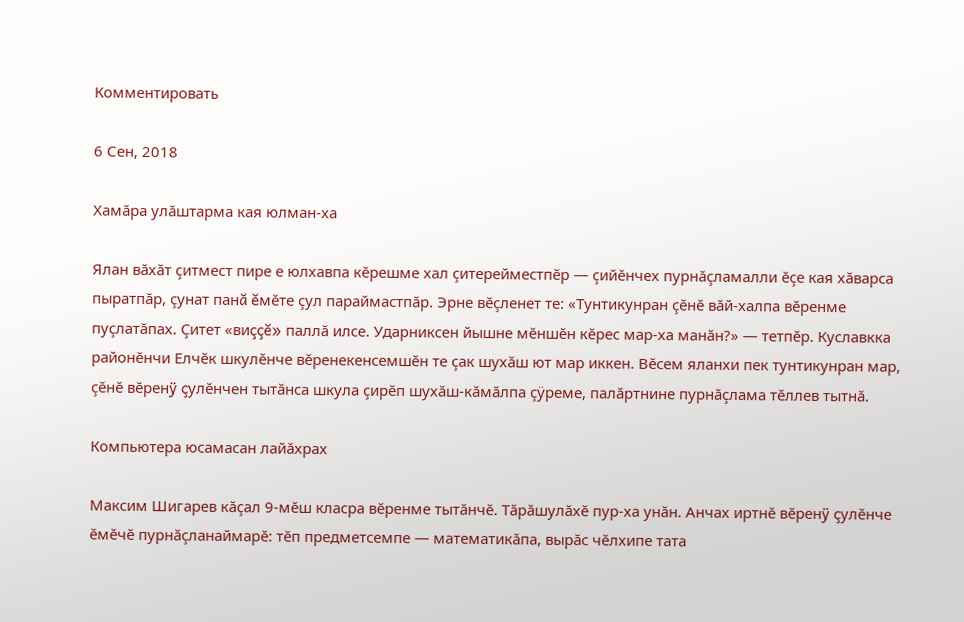Комментировать

6 Сен, 2018

Хамăра улăштарма кая юлман-ха

Ялан вăхăт çитмест пире е юлхавпа кĕрешме хал çитерейместпĕр — çийĕнчех пурнăçламалли ĕçе кая хăварса пыратпăр, çунат панă ĕмĕте çул параймастпăр. Эрне вĕçленет те: «Тунтикунран çĕнĕ вăй-халпа вĕренме пуçлатăпах. Çитет «виççĕ» паллă илсе. Ударниксен йышне мĕншĕн кĕрес мар-ха манăн?» — тетпĕр. Куславкка районĕнчи Елчĕк шкулĕнче вĕренекенсемшĕн те çак шухăш ют мар иккен. Вĕсем яланхи пек тунтикунран мар, çĕнĕ вĕренÿ çулĕнчен тытăнса шкула çирĕп шухăш-кăмăлпа çÿреме, палăртнине пурнăçлама тĕллев тытнă.

Компьютера юсамасан лайăхрах

Максим Шигарев кăçал 9-мĕш класра вĕренме тытăнчĕ. Тăрăшулăхĕ пур-ха унăн. Анчах иртнĕ вĕренÿ çулĕнче ĕмĕчĕ пурнăçланаймарĕ: тĕп предметсемпе — математикăпа, вырăс чĕлхипе тата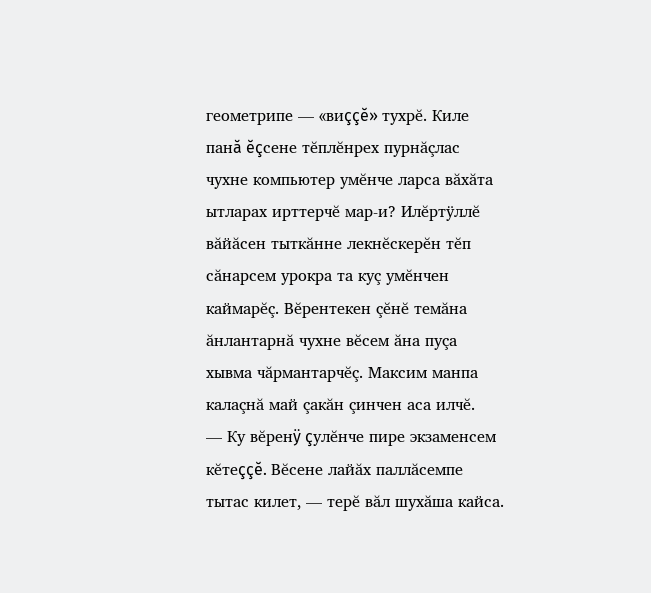геометрипе — «виççĕ» тухрĕ. Киле панă ĕçсене тĕплĕнрех пурнăçлас чухне компьютер умĕнче ларса вăхăта ытларах ирттерчĕ мар-и? Илĕртÿллĕ вăйăсен тыткăнне лекнĕскерĕн тĕп сăнарсем урокра та куç умĕнчен каймарĕç. Вĕрентекен çĕнĕ темăна ăнлантарнă чухне вĕсем ăна пуçа хывма чăрмантарчĕç. Максим манпа калаçнă май çакăн çинчен аса илчĕ.
— Ку вĕренÿ çулĕнче пире экзаменсем кĕтеççĕ. Вĕсене лайăх паллăсемпе тытас килет, — терĕ вăл шухăша кайса.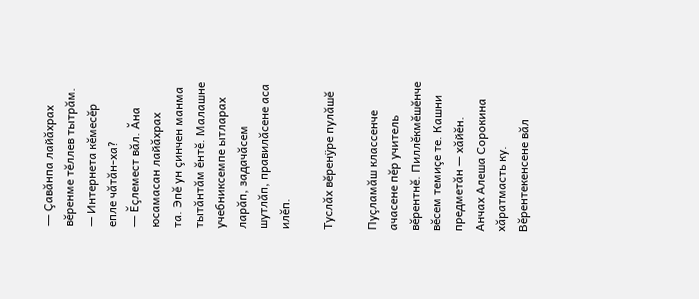— Çавăнпа лайăхрах вĕренме тĕллев тытрăм.
— Интернета кĕмесĕр епле чăтăн-ха?
— Ĕçлемест вăл. Ăна юсамасан лайăхрах
та. Эпĕ ун çинчен манма тытăнтăм ĕнтĕ. Малашне учебниксемпе ытларах ларăп, задачăсем шутлăп, правилăсене аса илĕп.

Туслăх вĕренÿре пулăшĕ

Пуçламăш классенче ачасене пĕр учитель вĕрентнĕ. Пиллĕкмĕшĕнче вĕсем темиçе те. Кашни предметăн — хăйĕн. Анчах Алеша Сорокина хăратмасть ку. Вĕрентекенсене вăл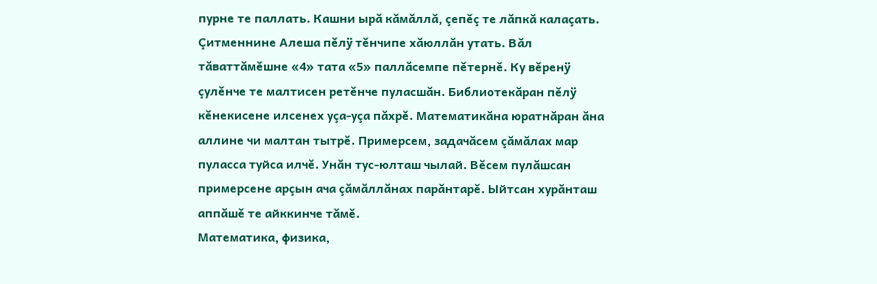пурне те паллать. Кашни ырă кăмăллă, çепĕç те лăпкă калаçать. Çитменнине Алеша пĕлÿ тĕнчипе хăюллăн утать. Вăл тăваттăмĕшне «4» тата «5» паллăсемпе пĕтернĕ. Ку вĕренÿ çулĕнче те малтисен ретĕнче пуласшăн. Библиотекăран пĕлÿ кĕнекисене илсенех уçа-уçа пăхрĕ. Математикăна юратнăран ăна аллине чи малтан тытрĕ. Примерсем, задачăсем çăмăлах мар пуласса туйса илчĕ. Унăн тус-юлташ чылай. Вĕсем пулăшсан примерсене арçын ача çăмăллăнах парăнтарĕ. Ыйтсан хурăнташ аппăшĕ те айккинче тăмĕ.
Математика, физика,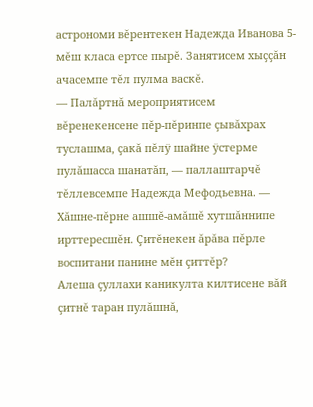астрономи вĕрентекен Надежда Иванова 5-мĕш класа ертсе пырĕ. Занятисем хыççăн ачасемпе тĕл пулма васкĕ.
— Палăртнă мероприятисем вĕренекенсене пĕр-пĕринпе çывăхрах туслашма, çакă пĕлÿ шайне ÿстерме пулăшасса шанатăп, — паллаштарчĕ тĕллевсемпе Надежда Мефодьевна. — Хăшне-пĕрне ашшĕ-амăшĕ хутшăннипе ирттересшĕн. Çитĕнекен ăрăва пĕрле воспитани панине мĕн çиттĕр?
Алеша çуллахи каникулта килтисене вăй çитнĕ таран пулăшнă,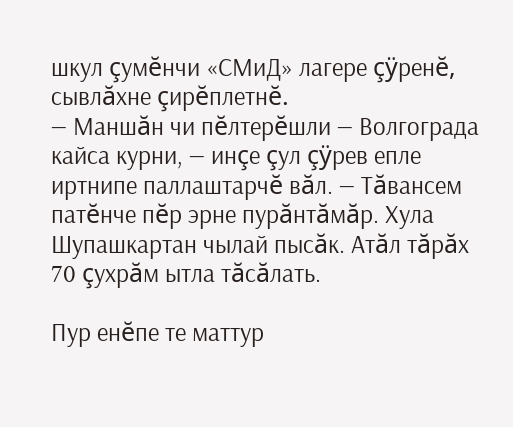шкул çумĕнчи «СМиД» лагере çÿренĕ, сывлăхне çирĕплетнĕ.
— Маншăн чи пĕлтерĕшли — Волгограда кайса курни, — инçе çул çÿрев епле иртнипе паллаштарчĕ вăл. — Тăвансем патĕнче пĕр эрне пурăнтăмăр. Хула Шупашкартан чылай пысăк. Атăл тăрăх 70 çухрăм ытла тăсăлать.

Пур енĕпе те маттур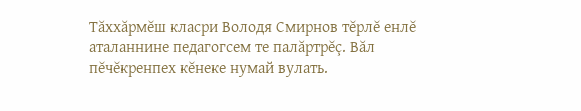Тăххăрмĕш класри Володя Смирнов тĕрлĕ енлĕ аталаннине педагогсем те палăртрĕç. Вăл пĕчĕкренпех кĕнеке нумай вулать.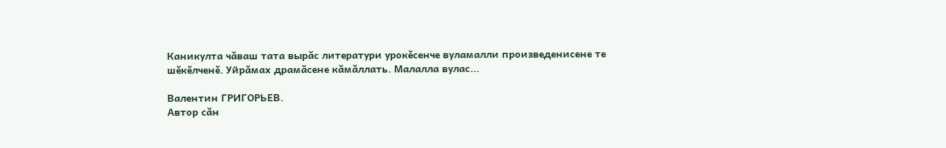Каникулта чăваш тата вырăс литератури урокĕсенче вуламалли произведенисене те шĕкĕлченĕ. Уйрăмах драмăсене кăмăллать. Малалла вулас...

Валентин ГРИГОРЬЕВ.
Автор сăн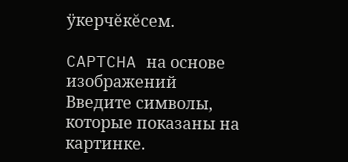ÿкерчĕкĕсем.

CAPTCHA на основе изображений
Введите символы, которые показаны на картинке.